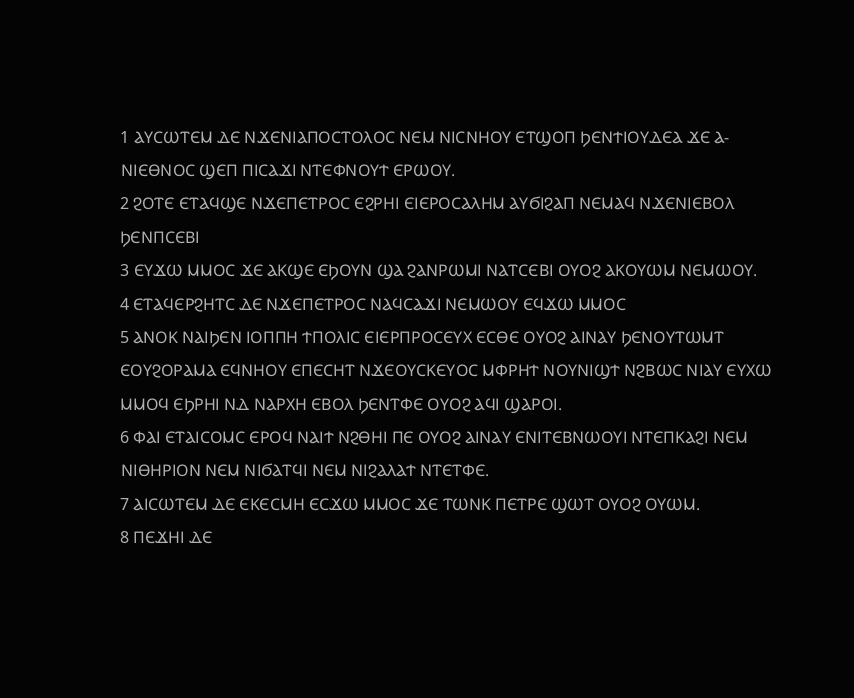1 ⲀⲨⲤⲰⲦⲈⲘ ⲆⲈ ⲚϪⲈⲚⲒⲀⲠⲞⲤⲦⲞⲖⲞⲤ ⲚⲈⲘ ⲚⲒⲤⲚⲎⲞⲨ ⲈⲦϢⲞⲠ ϦⲈⲚϮⲒⲞⲨⲆⲈⲀ ϪⲈ Ⲁ- ⲚⲒⲈⲐⲚⲞⲤ ϢⲈⲠ ⲠⲒⲤⲀϪⲒ ⲚⲦⲈⲪⲚⲞⲨϮ ⲈⲢⲰⲞⲨ.
2 ϨⲞⲦⲈ ⲈⲦⲀϤϢⲈ ⲚϪⲈⲠⲈⲦⲢⲞⲤ ⲈϨⲢⲎⲒ ⲈⲒⲈⲢⲞⲤⲀⲖⲎⲘ ⲀⲨϬⲒϨⲀⲠ ⲚⲈⲘⲀϤ ⲚϪⲈⲚⲒⲈⲂⲞⲖ ϦⲈⲚⲠⲤⲈⲂⲒ
3 ⲈⲨϪⲰ ⲘⲘⲞⲤ ϪⲈ ⲀⲔϢⲈ ⲈϦⲞⲨⲚ ϢⲀ ϨⲀⲚⲢⲰⲘⲒ ⲚⲀⲦⲤⲈⲂⲒ ⲞⲨⲞϨ ⲀⲔⲞⲨⲰⲘ ⲚⲈⲘⲰⲞⲨ.
4 ⲈⲦⲀϤⲈⲢϨⲎⲦⲤ ⲆⲈ ⲚϪⲈⲠⲈⲦⲢⲞⲤ ⲚⲀϤⲤⲀϪⲒ ⲚⲈⲘⲰⲞⲨ ⲈϤϪⲰ ⲘⲘⲞⲤ
5 ⲀⲚⲞⲔ ⲚⲀⲒϦⲈⲚ ⲒⲞⲠⲠⲎ ϮⲠⲞⲖⲒⲤ ⲈⲒⲈⲢⲠⲢⲞⲤⲈⲨⲬ ⲈⲤⲐⲈ ⲞⲨⲞϨ ⲀⲒⲚⲀⲨ ϦⲈⲚⲞⲨⲦⲰⲘⲦ ⲈⲞⲨϨⲞⲢⲀⲘⲀ ⲈϤⲚⲎⲞⲨ ⲈⲠⲈⲤⲎⲦ ⲚϪⲈⲞⲨⲤⲔⲈⲨⲞⲤ ⲘⲪⲢⲎϮ ⲚⲞⲨⲚⲒϢϮ ⲚϨⲂⲰⲤ ⲚⲒⲀⲨ ⲈⲨⲬⲰ ⲘⲘⲞϤ ⲈϦⲢⲎⲒ ⲚⲆ ⲚⲀⲢⲬⲎ ⲈⲂⲞⲖ ϦⲈⲚⲦⲪⲈ ⲞⲨⲞϨ ⲀϤⲒ ϢⲀⲢⲞⲒ.
6 ⲪⲀⲒ ⲈⲦⲀⲒⲤⲞⲘⲤ ⲈⲢⲞϤ ⲚⲀⲒϮ ⲚϨⲐⲎⲒ ⲠⲈ ⲞⲨⲞϨ ⲀⲒⲚⲀⲨ ⲈⲚⲒⲦⲈⲂⲚⲰⲞⲨⲒ ⲚⲦⲈⲠⲔⲀϨⲒ ⲚⲈⲘ ⲚⲒⲐⲎⲢⲒⲞⲚ ⲚⲈⲘ ⲚⲒϬⲀⲦϤⲒ ⲚⲈⲘ ⲚⲒϨⲀⲖⲀϮ ⲚⲦⲈⲦⲪⲈ.
7 ⲀⲒⲤⲰⲦⲈⲘ ⲆⲈ ⲈⲔⲈⲤⲘⲎ ⲈⲤϪⲰ ⲘⲘⲞⲤ ϪⲈ ⲦⲰⲚⲔ ⲠⲈⲦⲢⲈ ϢⲰⲦ ⲞⲨⲞϨ ⲞⲨⲰⲘ.
8 ⲠⲈϪⲎⲒ ⲆⲈ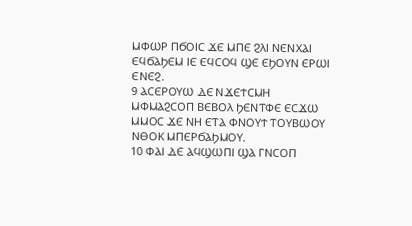ⲘⲪⲰⲢ ⲠϬⲞⲒⲤ ϪⲈ ⲘⲠⲈ ϨⲖⲒ ⲚⲈⲚⲬⲀⲒ ⲈϤϬⲀϦⲈⲘ ⲒⲈ ⲈϤⲤⲞϤ ϢⲈ ⲈϦⲞⲨⲚ ⲈⲢⲰⲒ ⲈⲚⲈϨ.
9 ⲀⲤⲈⲢⲞⲨⲰ ⲆⲈ ⲚϪⲈϮⲤⲘⲎ ⲘⲪⲘⲀϨⲤⲞⲠ ⲂⲈⲂⲞⲖ ϦⲈⲚⲦⲪⲈ ⲈⲤϪⲰ ⲘⲘⲞⲤ ϪⲈ ⲚⲎ ⲈⲦⲀ ⲪⲚⲞⲨϮ ⲦⲞⲨⲂⲰⲞⲨ ⲚⲐⲞⲔ ⲘⲠⲈⲢϬⲀϦⲘⲞⲨ.
10 ⲪⲀⲒ ⲆⲈ ⲀϤϢⲰⲠⲒ ϢⲀ ⲄⲚⲤⲞⲠ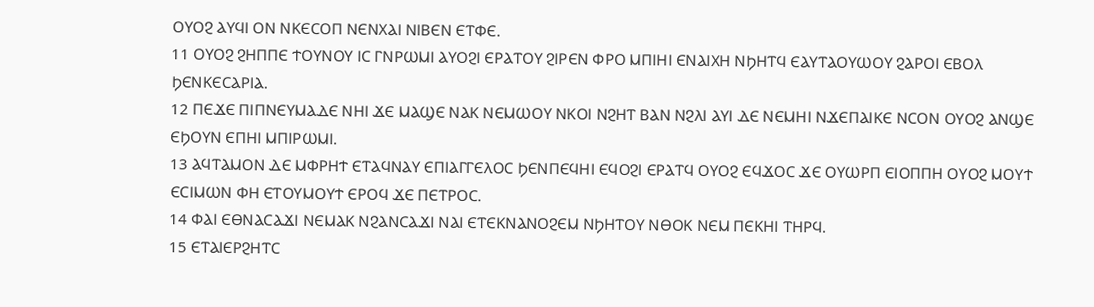ⲞⲨⲞϨ ⲀⲨϤⲒ ⲞⲚ ⲚⲔⲈⲤⲞⲠ ⲚⲈⲚⲬⲀⲒ ⲚⲒⲂⲈⲚ ⲈⲦⲪⲈ.
11 ⲞⲨⲞϨ ϨⲎⲠⲠⲈ ϮⲞⲨⲚⲞⲨ ⲒⲤ ⲄⲚⲢⲰⲘⲒ ⲀⲨⲞϨⲒ ⲈⲢⲀⲦⲞⲨ ϨⲒⲢⲈⲚ ⲪⲢⲞ ⲘⲠⲒⲎⲒ ⲈⲚⲀⲒⲬⲎ ⲚϦⲎⲦϤ ⲈⲀⲨⲦⲀⲞⲨⲰⲞⲨ ϨⲀⲢⲞⲒ ⲈⲂⲞⲖ ϦⲈⲚⲔⲈⲤⲀⲢⲒⲀ.
12 ⲠⲈϪⲈ ⲠⲒⲠⲚⲈⲨⲘⲀⲆⲈ ⲚⲎⲒ ϪⲈ ⲘⲀϢⲈ ⲚⲀⲔ ⲚⲈⲘⲰⲞⲨ ⲚⲔⲞⲒ ⲚϨⲎⲦ ⲂⲀⲚ ⲚϨⲖⲒ ⲀⲨⲒ ⲆⲈ ⲚⲈⲘⲎⲒ ⲚϪⲈⲠⲀⲒⲔⲈ ⲚⲤⲞⲚ ⲞⲨⲞϨ ⲀⲚϢⲈ ⲈϦⲞⲨⲚ ⲈⲠⲎⲒ ⲘⲠⲒⲢⲰⲘⲒ.
13 ⲀϤⲦⲀⲘⲞⲚ ⲆⲈ ⲘⲪⲢⲎϮ ⲈⲦⲀϤⲚⲀⲨ ⲈⲠⲒⲀⲄⲄⲈⲖⲞⲤ ϦⲈⲚⲠⲈϤⲎⲒ ⲈϤⲞϨⲒ ⲈⲢⲀⲦϤ ⲞⲨⲞϨ ⲈϤϪⲞⲤ ϪⲈ ⲞⲨⲰⲢⲠ ⲈⲒⲞⲠⲠⲎ ⲞⲨⲞϨ ⲘⲞⲨϮ ⲈⲤⲒⲘⲰⲚ ⲪⲎ ⲈⲦⲞⲨⲘⲞⲨϮ ⲈⲢⲞϤ ϪⲈ ⲠⲈⲦⲢⲞⲤ.
14 ⲪⲀⲒ ⲈⲐⲚⲀⲤⲀϪⲒ ⲚⲈⲘⲀⲔ ⲚϨⲀⲚⲤⲀϪⲒ ⲚⲀⲒ ⲈⲦⲈⲔⲚⲀⲚⲞϨⲈⲘ ⲚϦⲎⲦⲞⲨ ⲚⲐⲞⲔ ⲚⲈⲘ ⲠⲈⲔⲎⲒ ⲦⲎⲢϤ.
15 ⲈⲦⲀⲒⲈⲢϨⲎⲦⲤ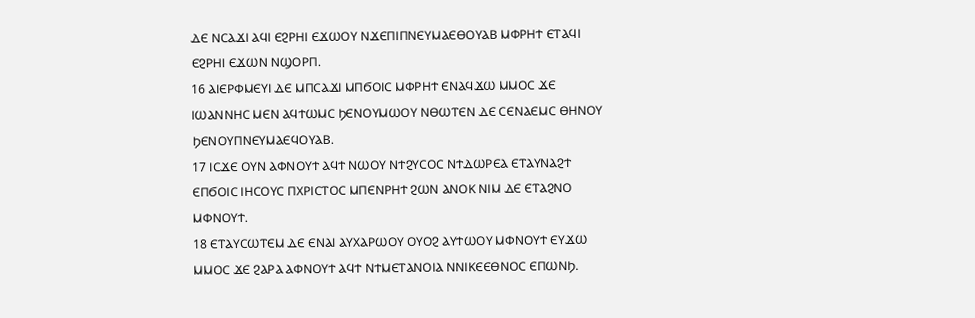ⲆⲈ ⲚⲤⲀϪⲒ ⲀϤⲒ ⲈϨⲢⲎⲒ ⲈϪⲰⲞⲨ ⲚϪⲈⲠⲒⲠⲚⲈⲨⲘⲀⲈⲐⲞⲨⲀⲂ ⲘⲪⲢⲎϮ ⲈⲦⲀϤⲒ ⲈϨⲢⲎⲒ ⲈϪⲰⲚ ⲚϢⲞⲢⲠ.
16 ⲀⲒⲈⲢⲪⲘⲈⲨⲒ ⲆⲈ ⲘⲠⲤⲀϪⲒ ⲘⲠϬⲞⲒⲤ ⲘⲪⲢⲎϮ ⲈⲚⲀϤϪⲰ ⲘⲘⲞⲤ ϪⲈ ⲒⲰⲀⲚⲚⲎⲤ ⲘⲈⲚ ⲀϤϮⲰⲘⲤ ϦⲈⲚⲞⲨⲘⲰⲞⲨ ⲚⲐⲰⲦⲈⲚ ⲆⲈ ⲤⲈⲚⲀⲈⲘⲤ ⲐⲎⲚⲞⲨ ϦⲈⲚⲞⲨⲠⲚⲈⲨⲘⲀⲈϤⲞⲨⲀⲂ.
17 ⲒⲤϪⲈ ⲞⲨⲚ ⲀⲪⲚⲞⲨϮ ⲀϤϮ ⲚⲰⲞⲨ ⲚϮϨⲨⲤⲞⲤ ⲚϮⲆⲰⲢⲈⲀ ⲈⲦⲀⲨⲚⲀϨϮ ⲈⲠϬⲞⲒⲤ ⲒⲎⲤⲞⲨⲤ ⲠⲬⲢⲒⲤⲦⲞⲤ ⲘⲠⲈⲚⲢⲎϮ ϨⲰⲚ ⲀⲚⲞⲔ ⲚⲒⲘ ⲆⲈ ⲈⲦⲀϨⲚⲞ ⲘⲪⲚⲞⲨϮ.
18 ⲈⲦⲀⲨⲤⲰⲦⲈⲘ ⲆⲈ ⲈⲚⲀⲒ ⲀⲨⲬⲀⲢⲰⲞⲨ ⲞⲨⲞϨ ⲀⲨϮⲰⲞⲨ ⲘⲪⲚⲞⲨϮ ⲈⲨϪⲰ ⲘⲘⲞⲤ ϪⲈ ϨⲀⲢⲀ ⲀⲪⲚⲞⲨϮ ⲀϤϮ ⲚϮⲘⲈⲦⲀⲚⲞⲒⲀ ⲚⲚⲒⲔⲈⲈⲐⲚⲞⲤ ⲈⲠⲰⲚϦ.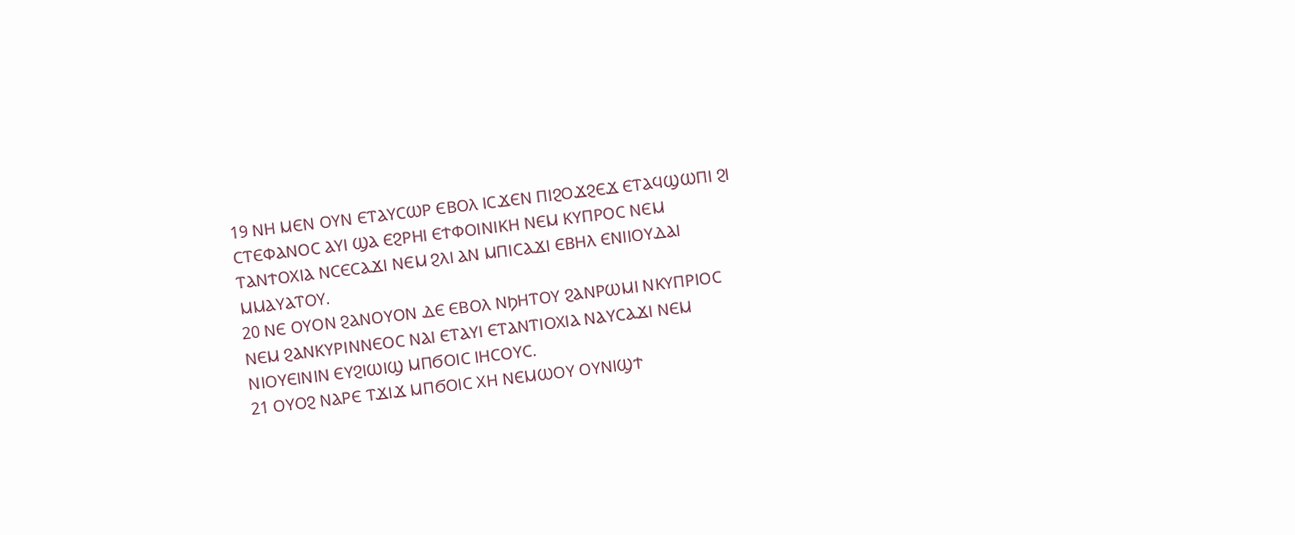19 ⲚⲎ ⲘⲈⲚ ⲞⲨⲚ ⲈⲦⲀⲨⲤⲰⲢ ⲈⲂⲞⲖ ⲒⲤϪⲈⲚ ⲠⲒϨⲞϪϨⲈϪ ⲈⲦⲀϤϢⲰⲠⲒ ϨⲒ ⲤⲦⲈⲪⲀⲚⲞⲤ ⲀⲨⲒ ϢⲀ ⲈϨⲢⲎⲒ ⲈϮⲪⲞⲒⲚⲒⲔⲎ ⲚⲈⲘ ⲔⲨⲠⲢⲞⲤ ⲚⲈⲘ ⲦⲀⲚϮⲞⲬⲒⲀ ⲚⲤⲈⲤⲀϪⲒ ⲚⲈⲘ ϨⲖⲒ ⲀⲚ ⲘⲠⲒⲤⲀϪⲒ ⲈⲂⲎⲖ ⲈⲚⲒⲒⲞⲨⲆⲀⲒ ⲘⲘⲀⲨⲀⲦⲞⲨ.
20 ⲚⲈ ⲞⲨⲞⲚ ϨⲀⲚⲞⲨⲞⲚ ⲆⲈ ⲈⲂⲞⲖ ⲚϦⲎⲦⲞⲨ ϨⲀⲚⲢⲰⲘⲒ ⲚⲔⲨⲠⲢⲒⲞⲤ ⲚⲈⲘ ϨⲀⲚⲔⲨⲢⲒⲚⲚⲈⲞⲤ ⲚⲀⲒ ⲈⲦⲀⲨⲒ ⲈⲦⲀⲚⲦⲒⲞⲬⲒⲀ ⲚⲀⲨⲤⲀϪⲒ ⲚⲈⲘ ⲚⲒⲞⲨⲈⲒⲚⲒⲚ ⲈⲨϨⲒⲰⲒϢ ⲘⲠϬⲞⲒⲤ ⲒⲎⲤⲞⲨⲤ.
21 ⲞⲨⲞϨ ⲚⲀⲢⲈ ⲦϪⲒϪ ⲘⲠϬⲞⲒⲤ ⲬⲎ ⲚⲈⲘⲰⲞⲨ ⲞⲨⲚⲒϢϮ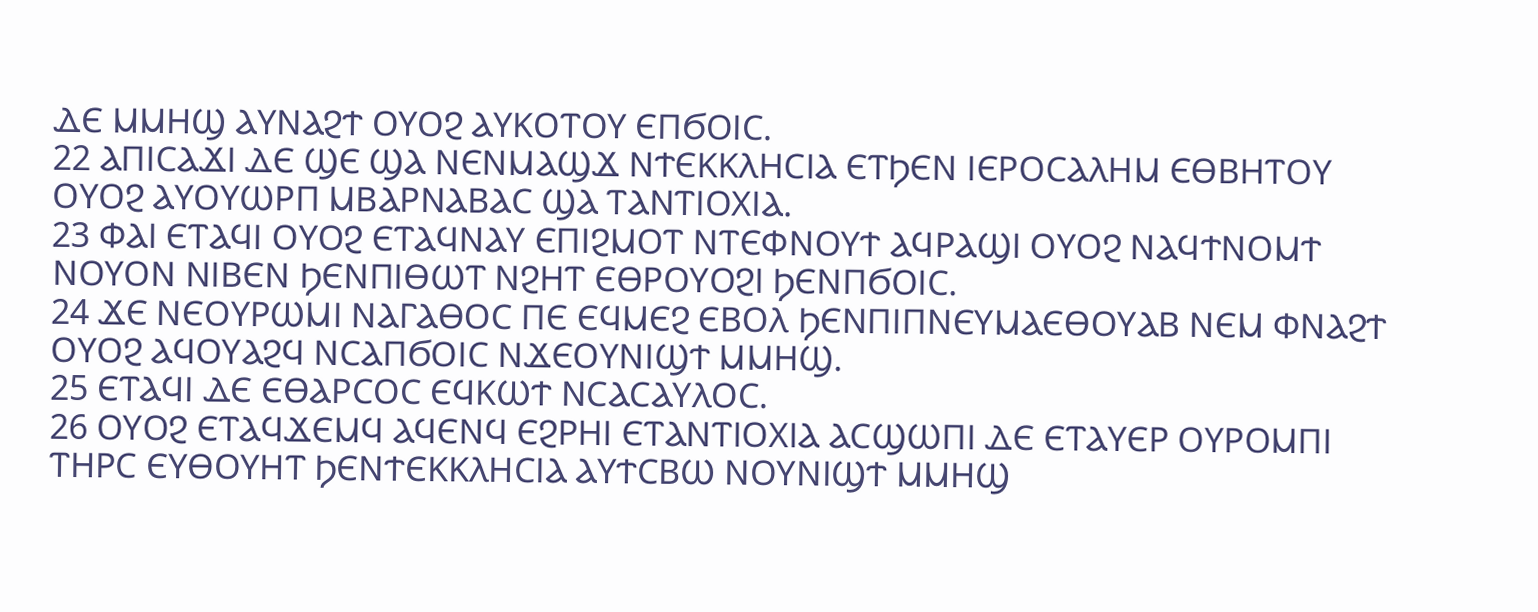ⲆⲈ ⲘⲘⲎϢ ⲀⲨⲚⲀϨϮ ⲞⲨⲞϨ ⲀⲨⲔⲞⲦⲞⲨ ⲈⲠϬⲞⲒⲤ.
22 ⲀⲠⲒⲤⲀϪⲒ ⲆⲈ ϢⲈ ϢⲀ ⲚⲈⲚⲘⲀϢϪ ⲚϮⲈⲔⲔⲖⲎⲤⲒⲀ ⲈⲦϦⲈⲚ ⲒⲈⲢⲞⲤⲀⲖⲎⲘ ⲈⲐⲂⲎⲦⲞⲨ ⲞⲨⲞϨ ⲀⲨⲞⲨⲰⲢⲠ ⲘⲂⲀⲢⲚⲀⲂⲀⲤ ϢⲀ ⲦⲀⲚⲦⲒⲞⲬⲒⲀ.
23 ⲪⲀⲒ ⲈⲦⲀϤⲒ ⲞⲨⲞϨ ⲈⲦⲀϤⲚⲀⲨ ⲈⲠⲒϨⲘⲞⲦ ⲚⲦⲈⲪⲚⲞⲨϮ ⲀϤⲢⲀϢⲒ ⲞⲨⲞϨ ⲚⲀϤϮⲚⲞⲘϮ ⲚⲞⲨⲞⲚ ⲚⲒⲂⲈⲚ ϦⲈⲚⲠⲒⲐⲰⲦ ⲚϨⲎⲦ ⲈⲐⲢⲞⲨⲞϨⲒ ϦⲈⲚⲠϬⲞⲒⲤ.
24 ϪⲈ ⲚⲈⲞⲨⲢⲰⲘⲒ ⲚⲀⲄⲀⲐⲞⲤ ⲠⲈ ⲈϤⲘⲈϨ ⲈⲂⲞⲖ ϦⲈⲚⲠⲒⲠⲚⲈⲨⲘⲀⲈⲐⲞⲨⲀⲂ ⲚⲈⲘ ⲪⲚⲀϨϮ ⲞⲨⲞϨ ⲀϤⲞⲨⲀϨϤ ⲚⲤⲀⲠϬⲞⲒⲤ ⲚϪⲈⲞⲨⲚⲒϢϮ ⲘⲘⲎϢ.
25 ⲈⲦⲀϤⲒ ⲆⲈ ⲈⲐⲀⲢⲤⲞⲤ ⲈϤⲔⲰϮ ⲚⲤⲀⲤⲀⲨⲖⲞⲤ.
26 ⲞⲨⲞϨ ⲈⲦⲀϤϪⲈⲘϤ ⲀϤⲈⲚϤ ⲈϨⲢⲎⲒ ⲈⲦⲀⲚⲦⲒⲞⲬⲒⲀ ⲀⲤϢⲰⲠⲒ ⲆⲈ ⲈⲦⲀⲨⲈⲢ ⲞⲨⲢⲞⲘⲠⲒ ⲦⲎⲢⲤ ⲈⲨⲐⲞⲨⲎⲦ ϦⲈⲚϮⲈⲔⲔⲖⲎⲤⲒⲀ ⲀⲨϮⲤⲂⲰ ⲚⲞⲨⲚⲒϢϮ ⲘⲘⲎϢ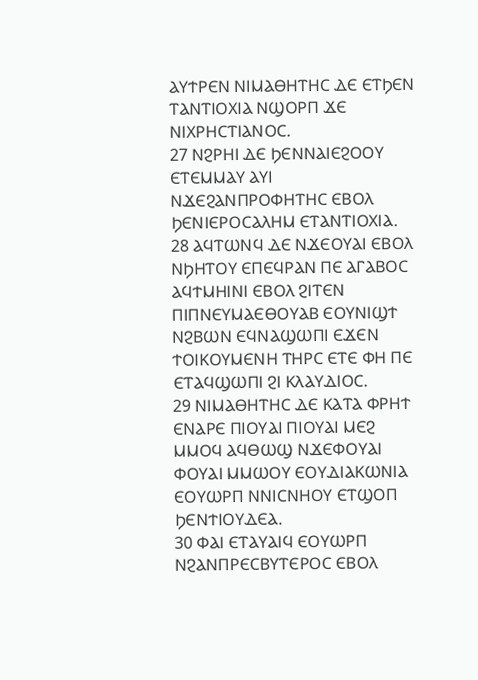ⲀⲨϮⲢⲈⲚ ⲚⲒⲘⲀⲐⲎⲦⲎⲤ ⲆⲈ ⲈⲦϦⲈⲚ ⲦⲀⲚⲦⲒⲞⲬⲒⲀ ⲚϢⲞⲢⲠ ϪⲈ ⲚⲒⲬⲢⲎⲤⲦⲒⲀⲚⲞⲤ.
27 ⲚϨⲢⲎⲒ ⲆⲈ ϦⲈⲚⲚⲀⲒⲈϨⲞⲞⲨ ⲈⲦⲈⲘⲘⲀⲨ ⲀⲨⲒ ⲚϪⲈϨⲀⲚⲠⲢⲞⲪⲎⲦⲎⲤ ⲈⲂⲞⲖ ϦⲈⲚⲒⲈⲢⲞⲤⲀⲖⲎⲘ ⲈⲦⲀⲚⲦⲒⲞⲬⲒⲀ.
28 ⲀϤⲦⲰⲚϤ ⲆⲈ ⲚϪⲈⲞⲨⲀⲒ ⲈⲂⲞⲖ ⲚϦⲎⲦⲞⲨ ⲈⲠⲈϤⲢⲀⲚ ⲠⲈ ⲀⲄⲀⲂⲞⲤ ⲀϤϮⲘⲎⲒⲚⲒ ⲈⲂⲞⲖ ϨⲒⲦⲈⲚ ⲠⲒⲠⲚⲈⲨⲘⲀⲈⲐⲞⲨⲀⲂ ⲈⲞⲨⲚⲒϢϮ ⲚϨⲂⲰⲚ ⲈϤⲚⲀϢⲰⲠⲒ ⲈϪⲈⲚ ϮⲞⲒⲔⲞⲨⲘⲈⲚⲎ ⲦⲎⲢⲤ ⲈⲦⲈ ⲪⲎ ⲠⲈ ⲈⲦⲀϤϢⲰⲠⲒ ϨⲒ ⲔⲖⲀⲨⲆⲒⲞⲤ.
29 ⲚⲒⲘⲀⲐⲎⲦⲎⲤ ⲆⲈ ⲔⲀⲦⲀ ⲪⲢⲎϮ ⲈⲚⲀⲢⲈ ⲠⲒⲞⲨⲀⲒ ⲠⲒⲞⲨⲀⲒ ⲘⲈϨ ⲘⲘⲞϤ ⲀϤⲐⲰϢ ⲚϪⲈⲪⲞⲨⲀⲒ ⲪⲞⲨⲀⲒ ⲘⲘⲰⲞⲨ ⲈⲞⲨⲆⲒⲀⲔⲰⲚⲒⲀ ⲈⲞⲨⲰⲢⲠ ⲚⲚⲒⲤⲚⲎⲞⲨ ⲈⲦϢⲞⲠ ϦⲈⲚϮⲒⲞⲨⲆⲈⲀ.
30 ⲪⲀⲒ ⲈⲦⲀⲨⲀⲒϤ ⲈⲞⲨⲰⲢⲠ ⲚϨⲀⲚⲠⲢⲈⲤⲂⲨⲦⲈⲢⲞⲤ ⲈⲂⲞⲖ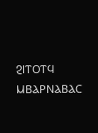ϨⲒⲦⲞⲦϤ ⲘⲂⲀⲢⲚⲀⲂⲀⲤ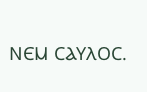ⲚⲈⲘ ⲤⲀⲨⲖⲞⲤ.